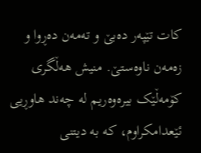کات تێپەر دەبێ و تەمەن دەڕوا و زەمەن ناوەستێ. منیش هەڵگری کۆمەڵێک بیرەوەریم لە چەند هاوڕیی ئێعدامکراوم، کە بە دیتنی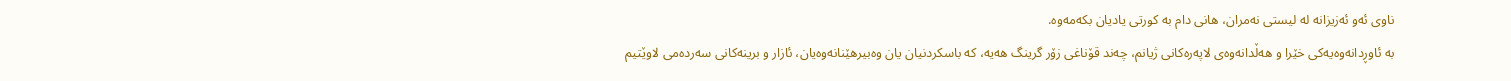ناوی ئەو ئەزیزانە لە لیستی نەمران، هانی دام بە کورتی یادیان بکەمەوە.
بە ئاوڕدانەوەیەکی خێرا و هەڵدانەوەی لاپەرەکانی ژیانم، چەند قۆناغی زۆر گرینگ هەیە، کە باسکردنیان یان وەبیرهێنانەوەیان، ئازار و برینەکانی سەردەمی لاوێتیم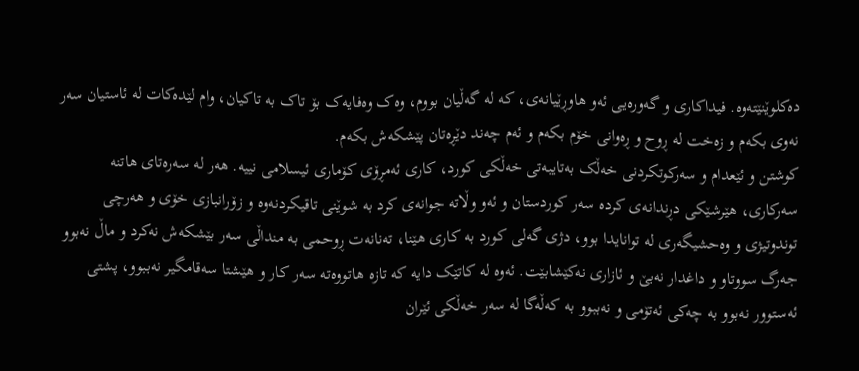دەکلوێنێتەوە. فیداکاری و گەورەیی ئەو هاوڕێیانەی، کە لە گەڵیان بووم، وەک وەفایەک بۆ تاک بە تاکیان، وام لێدەکات لە ئاستیان سەر نەوی بکەم و زەخت لە ڕوح و ڕەوانی خۆم بکەم و ئەم چەند دێڕەتان پێشکەش بکەم.
کوشتن و ئێعدام و سەرکوتکردنی خەڵک بەتایبەتی خەڵکی کورد، کاری ئەمڕۆی کۆماری ئیسلامی نییە. هەر لە سەرەتای هاتنە سەرکاری، هێرشێکی دڕندانەی کردە سەر کوردستان و ئەو وڵاتە جوانەی کرد بە شوێنی تاقیکردنەوە و زۆرانبازی خۆی و هەرچی توندوتیژی و وەحشیگەری لە توانایدا بوو، دژی گەلی کورد بە کاری هێنا، تەنانەت ڕوحمی بە منداڵی سەر بێشکەش نەکرد و ماڵ نەبوو جەرگ سووتاو و داغدار نەبێ و ئازاری نەکێشابێت. ئەوە لە کاتێک دایە کە تازە هاتووەتە سەر کار و هێشتا سەقامگیر نەببوو، پشتی ئەستوور نەبوو بە چەکی ئەتۆمی و نەببوو بە کەڵەگا لە سەر خەڵکی ئێران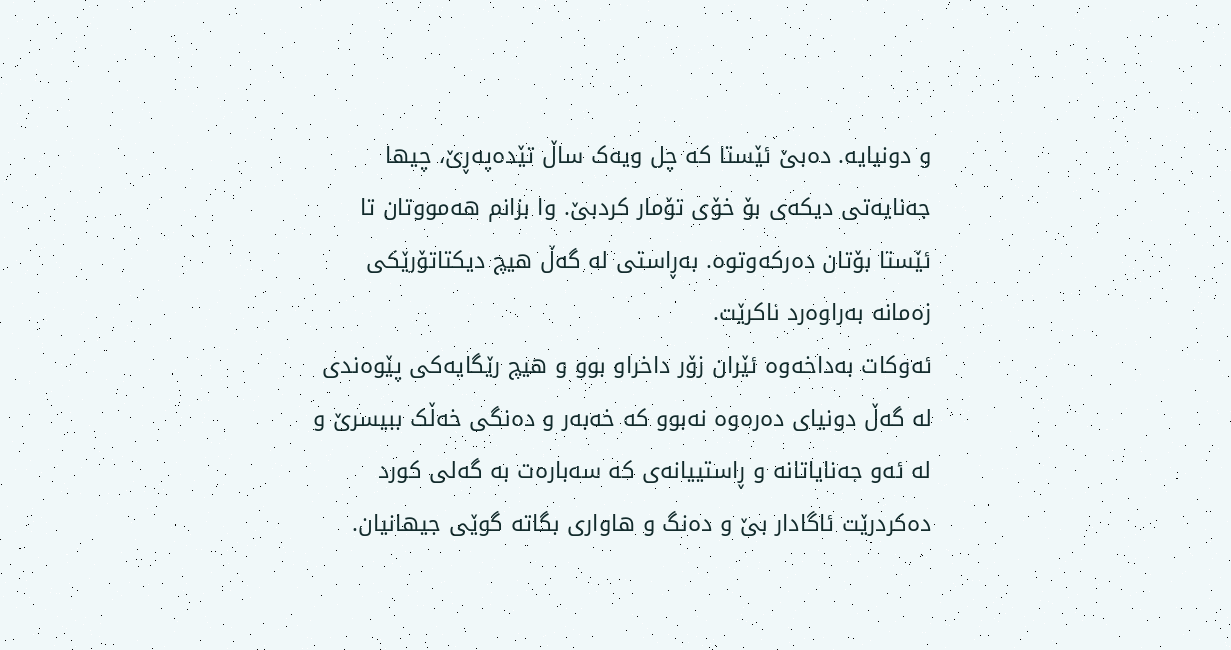و دونیایە. دەبێ ئێستا کە چل ویەک ساڵ تێدەپەڕێ، چیها جەنایەتی دیکەی بۆ خۆی تۆمار کردبێ. وا بزانم هەمووتان تا ئێستا بۆتان دەرکەوتوە. بەڕاستی لە گەڵ هیچ دیکتاتۆرێکی زەمانە بەراوەرد ناکرێت.
ئەوکات بەداخەوە ئێران زۆر داخراو بوو و هیچ رێگایەکی پێوەندی لە گەڵ دونیای دەرەوە نەبوو کە خەبەر و دەنگی خەڵک ببیسرێ و لە ئەو جەنایاتانە و ڕاستییانەی کە سەبارەت بە گەلی کورد دەکردرێت ئاگادار بێ و دەنگ و هاواری بگاتە گوێی جیهانیان.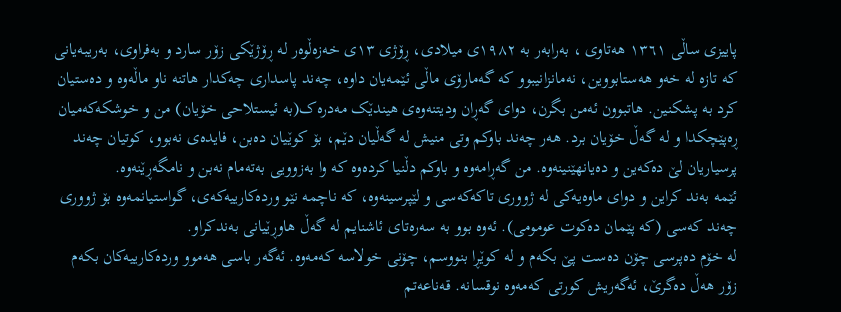پاییزی ساڵی ١٣٦١ هەتاوی ، بەرابەر بە ١٩٨٢ی میلادی، ڕۆژی ١٣ی خەزەڵوەر لە ڕۆژێکی زۆر سارد و بەفراوی، بەریبەیانی کە تازە لە خەو هەستابووین، نەمانزانیبوو کە گەمارۆی ماڵی ئێمەیان داوە، چەند پاسداری چەکدار هاتنە ناو ماڵەوە و دەستیان کرد بە پشکنین. هاتبوون ئەمن بگرن، دوای گەڕان ودیتنەوەی هیندێک مەدرەک(بە ئیستلاحی خۆیان) من و خوشکەکەمیان ڕەپێچکدا و لە گەڵ خۆیان برد. هەر چەند باوکم وتی منیش لە گەڵیان دێم، بۆ کوێیان دەبن، فایدەی نەبوو، کوتیان چەند پرسیاریان لێ دەکەین و دەیانهێنینەوە. من گەڕامەوە و باوکم دڵنیا کردەوە کە وا بەزوویی بەتەمام نەبن و نامگەڕێنەوە.
ئێمە بەند کراین و دوای ماوەیەکی لە ژووری تاکەکەسی و لێپرسینەوە، کە ناچمە نێو وردەکارییەکەی، گواستیانمەوە بۆ ژووری چەند کەسی (کە پێمان دەکوت عومومی). ئەوە بوو بە سەرەتای ئاشنایم لە گەڵ هاوڕێیانی بەندکراو.
لە خۆم دەپرسی چۆن دەست پێ بکەم و لە کوێڕا بنووسم، چۆنی خولاسە کەمەوە. ئەگەر باسی هەموو وردەکارییەکان بکەم زۆر هەڵ دەگرێ، ئەگەریش کورتی کەمەوە نوقسانە. قەناعەتم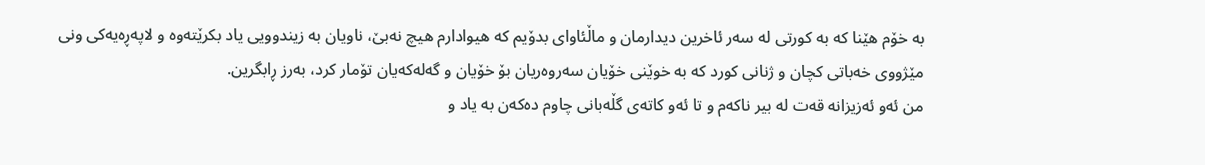بە خۆم هێنا کە بە کورتی لە سەر ئاخرین دیدارمان و ماڵئاوای بدۆیم کە هیوادارم هیچ نەبێ، ناویان بە زیندوویی یاد بکرێتەوە و لاپەڕەیەکی ونی مێژووی خەباتی کچان و ژنانی کورد کە بە خوێنی خۆیان سەروەریان بۆ خۆیان و گەلەکەیان تۆمار کرد، بەرز ڕابگرین.
من ئەو ئەزیزانە قەت لە بیر ناکەم و تا ئەو کاتەی گڵەبانی چاوم دەکەن بە یاد و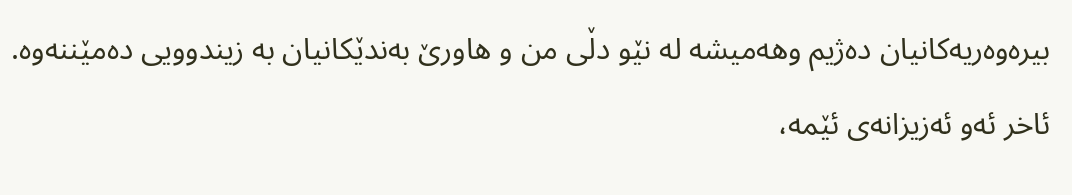بیرەوەریەکانیان دەژیم وهەمیشە لە نێو دڵی من و هاورێ بەندێکانیان بە زیندوویی دەمێننەوە. ئاخر ئەو ئەزیزانەی ئێمە،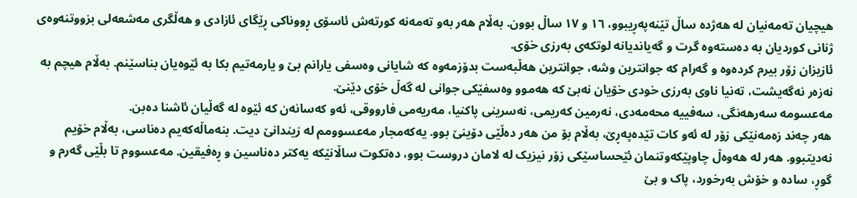هیچیان تەمەنیان لە هەژدە ساڵ تێنەپەڕیبوو، ١٦ و ١٧ ساڵ بوون. بەڵام هەر بەو تەمەنە کورتەش ئاسۆی ڕووناکی ڕێگای ئازادی و هەڵگری مەشعەلی بزووتنەوەی ژنانی کوردیان بە دەستەوە گرت و گەیاندیانە لوتکەی بەرزی خۆی.
ئازیزان زۆر بیرم کردەوە و گەرام کە جوانترین وشە، جوانترین هەڵبەست بدۆزمەوە کە شایانی وەسفی یارانم بێ و یارمەتیم بکا بە ئێوەیان بناسێنم. بەڵام هیچم بە نەزەر نەگەیشت، تەنیا ناوی بەرزی خودی خۆیان نەبێ کە هەموو وەسفێکی جوانی لە گەڵ خۆی دێنێ.
مەعسومە سەرهەنگی، سەفییە محەمەدی، نەرمین کەریمی، نەسرینی پاکنیا، مەریەمی فارووقی، ئەو کەسانەن کە ئێوە لە گەڵیان ئاشنا دەبن.
هەر چەند زەمەنێکی زۆر لە ئەو کات تێدەپەڕێ، بەڵام بۆ من هەر دەڵێی دۆینێ بوو. یەکەمجار مەعسوومم لە زیندانێ دیت. بنەماڵەکەیم دەناسی، بەڵام خۆیم نەدیتبوو. هەر لە هەوەڵ چاوپێکەوتنمان ئێحساسێکی زۆر نیزیک لە لامان دروست بوو، دەتکوت ساڵانێکە یەکتر دەناسین و ڕەفیقین. مەعسووم تا بڵێی گەرم و گوڕ، سادە و خۆش بەرخورد، پاک و بێ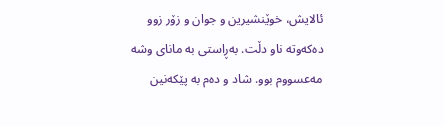ئالایش، خوێنشیرین و جوان و زۆر زوو دەکەوتە ناو دڵت. بەڕاستی بە مانای وشە مەعسووم بوو. شاد و دەم بە پێکەنین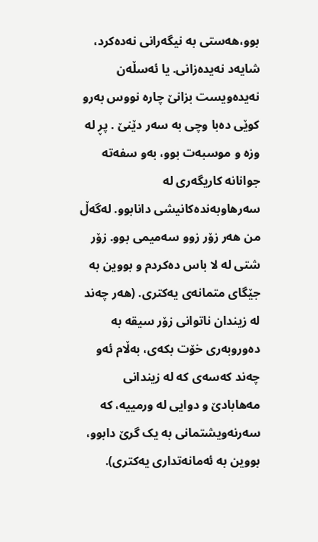بوو،هەستی بە نیگەرانی نەدەکرد، شایەد نەیدەزانی. یا ئەسڵەن نەیدەویست بزانێ چارە نووس بەرو کوێی دەبا وچی بە سەر دێنێ . پڕ لە وزە و موسبەت بوو، بەو سفەتە جوانانە کاریگەری لە سەرهاوبەندەکانیشی دانابوو. لەگەڵ من هەر زۆر زوو سەمیمی بوو. زۆر شتی لە لا باس دەکردم و بووین بە جێگای متمانەی یەکتری. (هەر چەند لە زیندان ناتوانی زۆر سیقە بە دەوروبەری خۆت بکەی، بەڵام ئەو چەند کەسەی کە لە زیندانی مەهابادێ و دوایی لە ورمییە، کە سەرنەویشتمانی بە یک گرێ دابوو، بووین بە ئەمانەتداری یەکتری).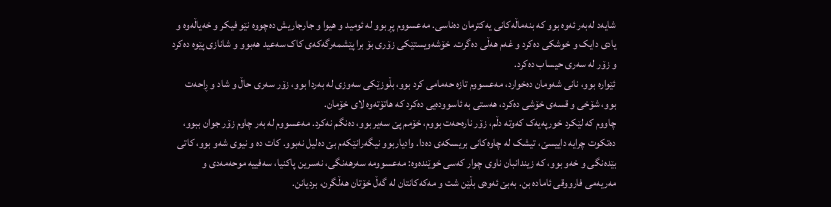شایەد لەبەر ئەوە بوو کە بنەماڵەکانی یەکترمان دەناسی. مەعسووم پڕ بوو لە ئومید و هیوا و جارجاریش دەچووە نێو فیکر و خەیاڵەوە و یادی دایک و خوشکی دەکرد و غەم هەڵی دەگرت. خۆشەویستێکی زۆری بۆ برا پێشمەرگەکەی کاک سەعید هەبوو و شانازی پێوە دەکرد و زۆر لە سەری حیساب دەکرد.
ئێوارە بوو، نانی شەومان دەخوارد، مەعسووم تازە حەمامی کرد بوو، بڵوزێکی سەوزی لە بەردا بوو، زۆر سەری حاڵ و شاد و ڕاحەت بوو، شۆخی و قسەی خۆشی دەکرد، هەستی بە ئاسوودەیی دەکرد کە هاتۆتەوە لای خۆمان.
چاووم کە لێکرد خورپەیەک کەوتە دڵم، زۆر نارەحەت بووم، خۆمم پێ سەیر بوو، دەنگم نەکرد. مەعسووم لە بەر چاوم زۆر جوان ببوو، دەتکوت چرایە داییسێ، تیشک لە چاوەکانی بریسکەی دەدا. وادیاربوو نیگەرانێکەم بێ دەلیل نەبوو. کات دە و نیوی شەو بوو، کاتی بێدەنگی و خەو بوو، کە زیندانبان ناوی چوار کەسی خوێندەوە: مەعسوومە سەرهەنگی، نەسرین پاکنیا، سەفییە موحەمەدی و مەریەمی فارووقی ئامادە بن. بەبێ ئەوەی بڵێن شت و مەکەکانتان لە گەڵ خۆتان هەڵگرن، بردیانن.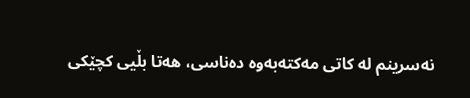نەسرینم لە کاتی مەکتەبەوە دەناسی، هەتا بڵیی کچێکی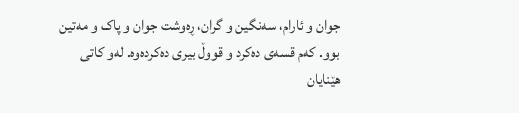جوان و ئارام، سەنگین و گران، ڕەوشت جوان و پاک و مەتین بوو. کەم قسەی دەکرد و قووڵ بیری دەکردەوە. لەو کاتی هێنایان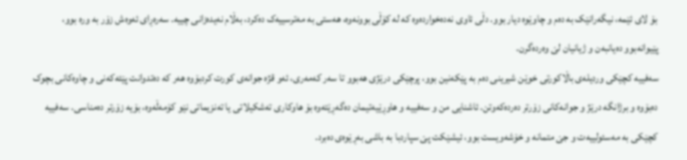بۆ لای ئێمە، نیگەرانێک بە دەم و چاوێوە دیار بوو. دڵی ئاوی نەدەخواردەوە کە لە کۆڵی بوونەوە، هەستی بە مەترسییەک دەکرد، بەڵام نەیدەزانی چییە. سەرەڕای ئەوەش زۆر بە ورە بوو، پێیوانەبوو دەیانبەن و ژیانیان لێ وەردەگرن.
سەفییە کچێکی وردیلەی باڵاکورتی خوێن شیرینی دەم بە پێکەنین بوو، پرچێکی درێژی هەبوو تا سەر کەمەری، ئەو قژە جوانەی کورت کردبۆوە هەر کە دەتدوانت پێئەکەنی و چاوەکانی بچوک دەبۆوە و برژانگە درێژ و جوانەکانی زۆرتر دەردەکەوتن. ئاشنایی من و سەفییە و هاوڕێیەتیمان دەگەڕێتەوە بۆ هاوکاری تەشکیلاتی یا تەنزیماتی نێو کۆمەڵەوە، بۆیە زۆرتر دەمناسی. سەفییە کچێکی بە مەسئولییەت و جێ متمانە و خۆشەویست بوو، ئیشێکت پێ سپاردبا بە باشی بەڕێوەی دەبرد.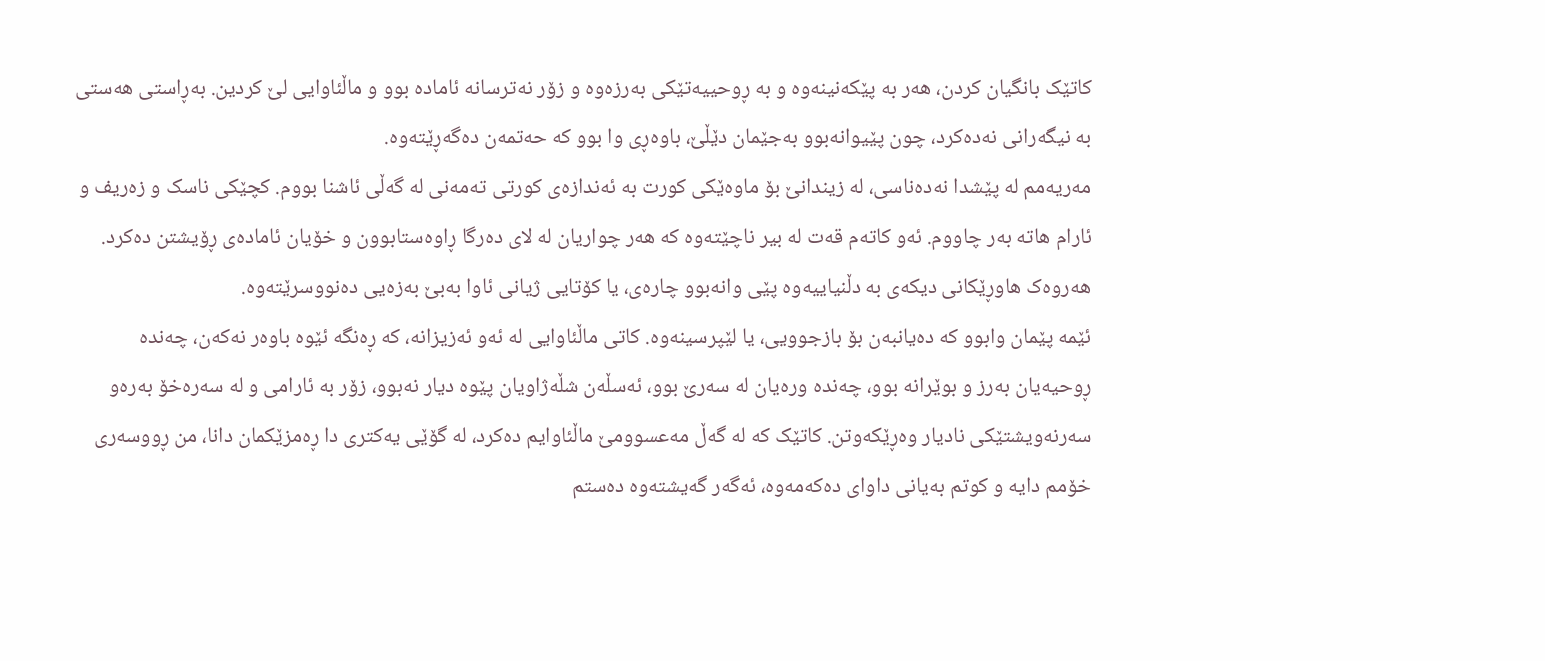کاتێک بانگیان کردن، هەر بە پێکەنینەوە و بە ڕوحییەتێکی بەرزەوە و زۆر نەترسانە ئامادە بوو و ماڵئاوایی لێ کردین. بەڕاستی هەستی بە نیگەرانی نەدەکرد، چون پێیوانەبوو بەجێمان دێڵێ، باوەڕی وا بوو کە حەتمەن دەگەڕێتەوە.
مەریەمم لە پێشدا نەدەناسی، لە زیندانێ بۆ ماوەێکی کورت بە ئەندازەی کورتی تەمەنی لە گەڵی ئاشنا بووم. کچێکی ناسک و زەریف و ئارام هاتە بەر چاووم. ئەو کاتەم قەت لە بیر ناچێتەوە کە هەر چواریان لە لای دەرگا ڕاوەستابوون و خۆیان ئامادەی ڕۆیشتن دەکرد. هەروەک هاوڕێکانی دیکەی بە دڵنیاییەوە پێی وانەبوو چارەی، یا کۆتایی ژیانی ئاوا بەبێ بەزەیی دەنووسرێتەوە.
ئێمە پێمان وابوو کە دەیانبەن بۆ بازجوویی، یا لێپرسینەوە. کاتی ماڵئاوایی لە ئەو ئەزیزانە، کە ڕەنگە ئێوە باوەر نەکەن، چەندە ڕوحیەیان بەرز و بوێرانە بوو، چەندە ورەیان لە سەرێ بوو، ئەسڵەن شڵەژاویان پێوە دیار نەبوو، زۆر بە ئارامی و لە سەرەخۆ بەرەو سەرنەویشتێکی نادیار وەڕێکەوتن. کاتێک کە لە گەڵ مەعسوومێ ماڵئاوایم دەکرد، لە گۆێی یەکتری دا ڕەمزێکمان دانا، من ڕووسەری خۆمم دایە و کوتم بەیانی داوای دەکەمەوە، ئەگەر گەیشتەوە دەستم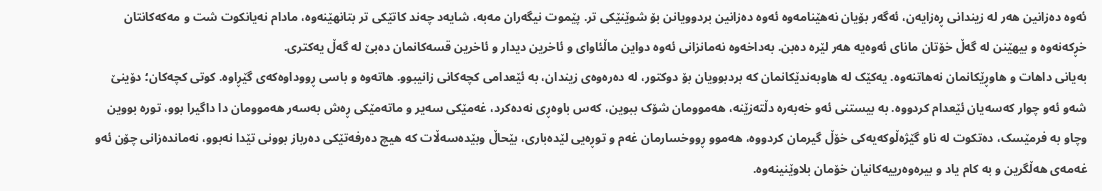ئەوە دەزانین هەر لە زیندانی ڕەزایەن، ئەگەر بۆیان نەهێنامەوە ئەوە دەزانین بردوویانن بۆ شوێنێکی تر. پێموت نیگەران مەبە، شایەد چەند کاتێکی تر بتانهێنەوە، مادام نەیانکوت شت و مەکەکانتان خڕکەنەوە و بیهێنن لە گەڵ خۆتان مانای ئەوەیە هەر لێرە دەبن. بەداخەوە نەمانزانی ئەوە دواین ماڵئاوای و ئاخرین دیدار و ئاخرین قسەکانمان دەبێ لە گەڵ یەکتری.
بەیانی داهات و هاوڕێکانمان نەهاتنەوە. یەکێک لە هاوبەندێکانمان کە بردبوویان بۆ دوکتور، لە دەرەوەی زیندان، بە ئێعدامی کچەکانی زانیبوو. هاتەوە و باسی ڕووداوەکەی گێڕاوە. کوتی کچەکان؛ دۆینێ شەو ئەو چوار کەسەیان ئێعدام کردووە. بە بیستنی ئەو خەبەرە دڵتەزێنە، هەموومان شۆک ببوین، کەس باوەڕی نەدەکرد، غەمێکی سەیر و ماتەمێکی ڕەش بەسەر هەموومان دا داگیرا بوو، تورە بووین وچاو بە فرمێسک، دەتکوت لە ناو گێژەڵوکەیەکی خۆڵ گیرمان کردووە، هەموو ڕووخسارمان غەم و توڕەیی لێدەباری، بێحاڵ وبێدەسەڵات کە هیچ دەرفەتێکی دەرباز بوونی تێدا نەبوو، نەماندەزانی چۆن ئەو غەمەی هەڵگرین و بە کام یاد و بیرەوەرییەکانیان خۆمان بلاوێنینەوە.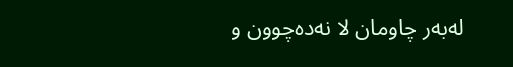لەبەر چاومان لا نەدەچوون و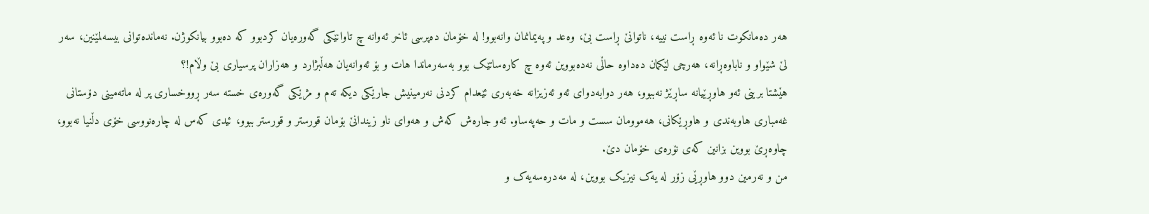هەر دەمانکوت نا ئەوە ڕاست نییە، ناتوانێ ڕاست بێ، وەعد و پەیمانمان وانەبوو! لە خۆمان دەپرسی ئاخر ئەوانە چ تاوانێکی گەورەیان کردبوو کە دەبوو بیانکوژن. نەماندەتوانی بیسەلمێنین، سەر لێ شێواو و ناباوەڕانە، هەرچی لێکمان دەداوە حاڵی نەدەبووین ئەوە چ کارەساتێک بوو بەسەرماندا هات و بۆ ئەوانەیان هەڵبژارد و هەزاران پرسیاری بێ وڵام!؟
هێشتا برینی ئەو هاوڕێیانە ساڕێژ نەببوو، هەر دوابەدوای ئەو ئەزیزانە خەبەری ئێعدام کردنی نەرمینیش جارێکی دیکە تەم و مژێکی گەورەی خستە سەر ڕووخساری پر لە ماتەمینی دۆستانی غەمباری هاوبەندی و هاوڕێکانی، هەموومان سست و مات و حەپەساو. ئەو جارەش کەش و هەوای ناو زیندانێ بۆمان قورستر و قورستر ببوو، ئیدی کەس لە چارەنووسی خۆی دڵنیا نەبوو، چاوەڕێ بووین بزانین کەی نۆرەی خۆمان دێ.
من و نەرمین دوو هاوڕێی زۆر لە یەک نیزیک بووین، لە مەدرەسەیەک و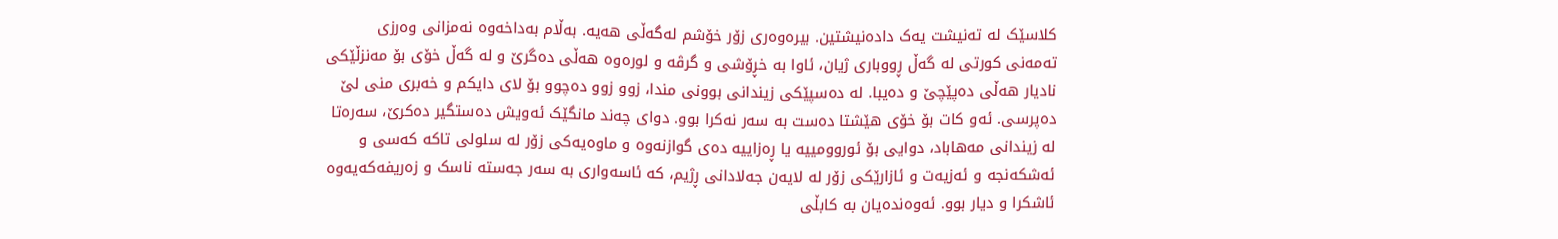کلاسێک لە تەنیشت یەک دادەنیشتین. بیرەوەری زۆر خۆشم لەگەڵی هەیە. بەڵام بەداخەوە نەمزانی وەرزی تەمەنی کورتی لە گەڵ ڕووباری ژیان، ئاوا بە خڕۆشی و گرڤە و لورەوە هەڵی دەگرێ و لە گەڵ خۆی بۆ مەنزڵێکی نادیار هەڵی دەپێچێ و دەیبا. لە دەسپێکی زیندانی بوونی مندا، زوو زوو دەچوو بۆ لای دایکم و خەبری منی لێ دەپرسی. ئەو کات بۆ خۆی هێشتا دەست بە سەر نەکرا بوو. دوای چەند مانگێک ئەویش دەستگیر دەکرێ، سەرەتا لە زیندانی مەهاباد، دوایی بۆ ئوروومییە یا ڕەزاییە دەی گوازنەوە و ماوەیەکی زۆر لە سلولی تاکە کەسی و ئەشکەنجە و ئەزیەت و ئازارێکی زۆر لە لایەن جەلادانی ڕژیم، کە ئاسەواری بە سەر جەستە ناسک و زەریفەکەیەوە ئاشکرا و دیار بوو. ئەوەندەیان بە کابڵی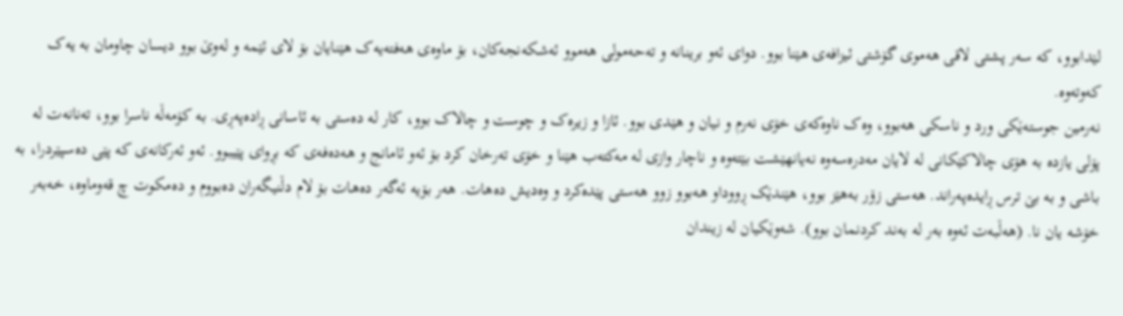لێدابوو، کە سەر پشتی لاقی هەموی گۆشتی ئیزافەی هێنا بوو. دوای ئەو برینانە و تەحەمولی هەموو ئەشکەنجەکان، بۆ ماوەی هەفتەیەک هێنایان بۆ لای ئێمە و لەوێ بوو دیسان چاومان بە یەک کەوتەوە.
نەرمین جوستەێکی ورد و ناسکی هەبوو، وەک ناوەکەی خۆی نەرم و نیان و هێدی بوو. ئازا و زیرەک و چوست و چالاک بوو، کار لە دەستی بە ئاسانی ڕادەپەڕی. بە کۆمەڵە ناسرا بوو، تەنانەت لە پۆلی یازدە بە هۆی چالاکێکانی لە لایان مەدرەسەوە نەیانهێشت بێتەوە و ناچار وازی لە مەکتەب هێنا و خۆی تەرخان کرد بۆ ئەو ئامانج و هەدەفەی کە بڕوای پێیبوو. ئەو ئەرکانەی کە پێی دەسپێردرا، بە باشی و بە بێ ترس ڕایدەپەراند. هەستی زۆر بەهێز بوو، هێندێک ڕووداو هەبوو زوو هەستی پێدەکرد و وەدیش دەهات. هەر بۆیە ئەگەر دەهات بۆ لام دڵنیگەران دەبووم و دەمکوت چ قەوماوە، خەبەر خۆشە یان نا. (هەڵبەت ئەوە بەر لە بەند کردنمان بوو). شەوێکیان لە زیندان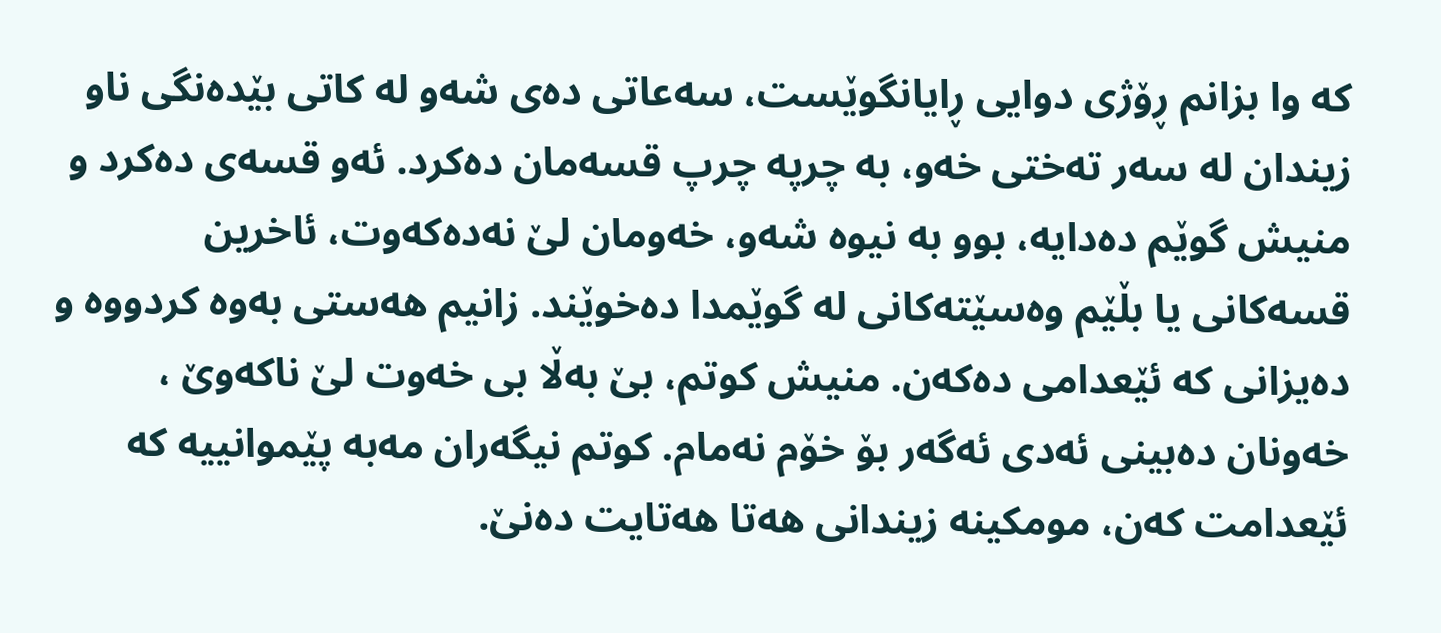کە وا بزانم ڕۆژی دوایی ڕایانگوێست، سەعاتی دەی شەو لە کاتی بێدەنگی ناو زیندان لە سەر تەختی خەو، بە چرپە چرپ قسەمان دەکرد. ئەو قسەی دەکرد و منیش گوێم دەدایە، بوو بە نیوە شەو، خەومان لێ نەدەکەوت، ئاخرین قسەکانی یا بڵێم وەسێتەکانی لە گوێمدا دەخوێند. زانیم هەستی بەوە کردووە و دەیزانی کە ئێعدامی دەکەن. منیش کوتم، بێ بەڵا بی خەوت لێ ناکەوێ ، خەونان دەبینی ئەدی ئەگەر بۆ خۆم نەمام. کوتم نیگەران مەبە پێموانییە کە ئێعدامت کەن، مومکینە زیندانی هەتا هەتایت دەنێ.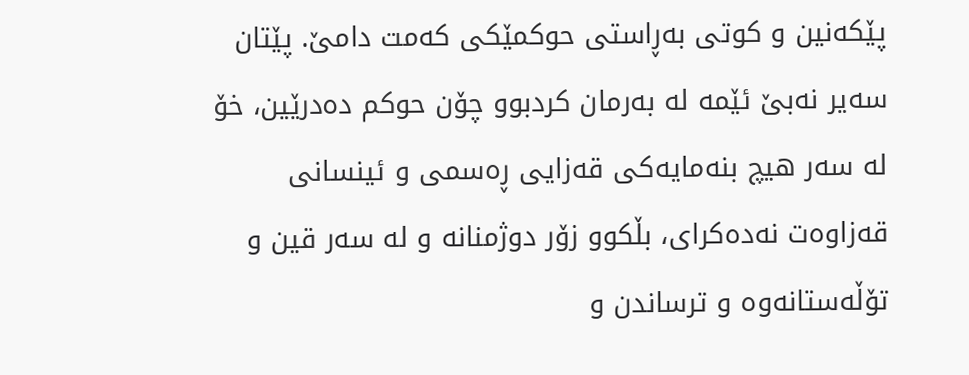پێکەنین و کوتی بەڕاستی حوکمێکی کەمت دامێ. پێتان سەیر نەبێ ئێمە لە بەرمان کردبوو چۆن حوکم دەدرێین، خۆ لە سەر هیچ بنەمایەکی قەزایی ڕەسمی و ئینسانی قەزاوەت نەدەکرای، بڵکوو زۆر دوژمنانە و لە سەر قین و تۆڵەستانەوە و ترساندن و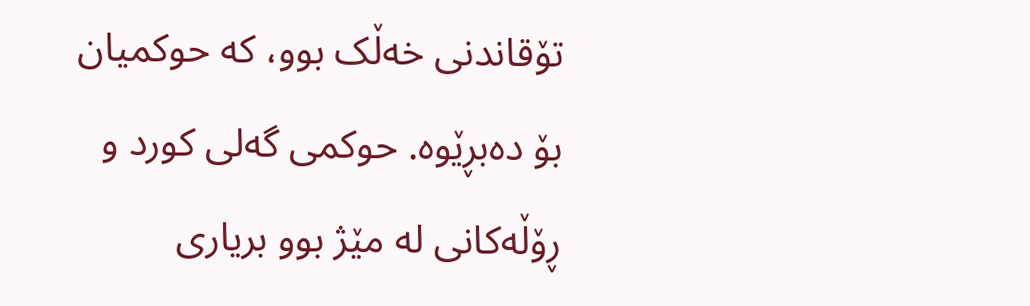تۆقاندنی خەڵک بوو، کە حوکمیان بۆ دەبڕێوە. حوکمی گەلی کورد و ڕۆڵەکانی لە مێژ بوو بریاری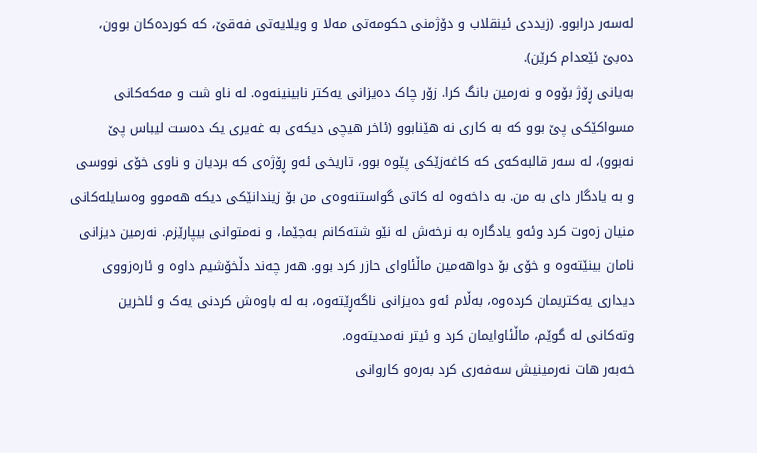لەسەر درابوو. (زیددی ئینقلاب و دۆژمنی حکومەتی مەلا و ویلایەتی فەقێ، کە کوردەکان بوون، دەبێ ئێعدام کرێن).
بەیانی ڕۆژ بۆوە و نەرمین بانگ کرا. زۆر چاک دەیزانی یەکتر نابینینەوە. لە ناو شت و مەکەکانی مسواکێکی پێ بوو کە بە کاری نە هێنابوو (ئاخر هیچی دیکەی بە غەیری یک دەست لیباس پێ نەبوو)، لە سەر قالبەکەی کە کاغەزێکی پێوە بوو، تاریخی ئەو ڕۆژەی کە بردیان و ناوی خۆی نووسی و بە یادگار دای بە من. بە داخەوە لە کاتی گواستنەوەی من بۆ زیندانێکی دیکە هەموو وەسایلەکانی منیان زەوت کرد وئەو یادگارە بە نرخەش لە نێو شتەکانم بەجێما، و نەمتوانی بیپارێزم. نەرمین دیزانی نامان بینێتەوە و خۆی بۆ دواهەمین ماڵئاوای حازر کرد بوو. هەر چەند دڵخۆشیم داوە و ئارەزووی دیداری یەکتریمان کردەوە، بەڵام ئەو دەیزانی ناگەڕێتەوە، بە لە باوەش کردنی یەک و ئاخرین وتەکانی لە گوێم، ماڵئاوایمان کرد و ئیتر نەمدیتەوە.
خەبەر هات نەرمینیش سەفەری کرد بەرەو کاروانی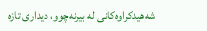شەهیدکراوەکانی لە بیرنەچوو، دیداری تازە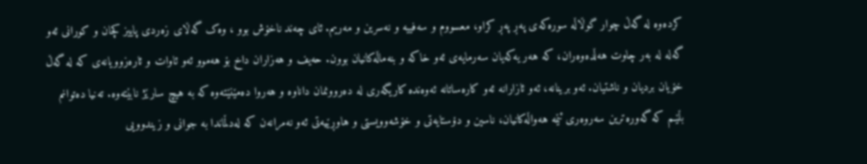کردەوە لە گەڵ چوار گوڵاڵە سورەکەی پەڕ پەڕ کراو، معسووم و سەفییە و نەسرین و مەریم. ئای چەند ناخۆش بوو ، وەک گەڵای زەردی پاییز کچان و کورانی ئەو گەلە لە بەر چاوت هەڵدەوەران، کە هەر یەکەیان سەرمایەی ئەو خاکە و بنەماڵەکانیان بوون. حەیف و هەزاران داخ بۆ هەموو ئەو ئاوات و ئارەزوویانەی کە لە گەڵ خۆیان بردیان و ناشتیان. ئەو برینانە، ئەو ئازارانە ئەو کارەساتانە ئەوەندە کاریگەری لە دەروونمان داناوە و هەروا دەمێنێتەوە کە بە هیچ سارێژ نابێتەوە. تەنیا دەتوانم بڵێـم کە گەورەترین سەروەری ئێمە هەواڵەکانیان، ناسین و دۆستایەتی و خۆشەوویستی و هاوڕێیەتی ئەو نەمرانەن کە لەدڵماندا بە جوانی و زیندوویی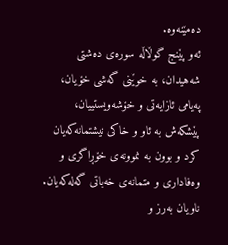دەمێنەوە.
ئەو پێنج گوڵاڵە سورەی دەشتی شەهیدان، بە خوێنی گەشی خۆیان، پەیامی ئازایەتی و خۆشەویستییان، پێشکەش بە ئاو و خاکی نیشتمانەکەیان کرد و بوون بە نموونەی خۆڕاگری و وەفاداری و متمانەی خەباتی گەلەکەیان.
ناویان بەرز و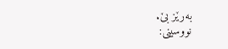بەرێز بێ.
نووسینی: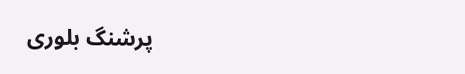پرشنگ بلوری